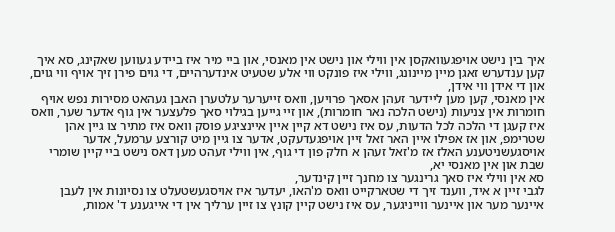איך בין נישט אויפגעוואקסן אין ווילי און נישט אין מאנסי, און ביי מיר איז ביידע געווען שאקינג, סא איך קען ענדערש זאגן מיין מיינונג, ווילי איז פונקט ווי אלע שטעיט אינדערהיים, די גוים פירן זיך אויף ווי גוים, און די אידן ווי אידן,
אין מאנסי, קען מען ליידער זעהן אסאך פרויען, וואס זייערער עלטערן האבן געהאט מסירות נפש אויף חומרות אין צניעות (נישט הלכה נאר חומרות), און זיי גייען בגילוי סאך פלעצער אין גוף אדער שער, וואס איז קעגן די הלכה לכל הדעות, עס איז נישט דא קיין איין איינציגע פוסק וואס איז מתיר צו גיין אהן שטרימפ, און אז אפילו איין האר זאל זיין אויפגעדעקט, אדער צו גיין מיט קורצע ערמעל, אדער אויסגעשניטענע האלז אז מ'זאל זעהן א חלק פון די גוף, אין ווילי זעהט מען דאס נישט ביי קיין שומרי שבת און אין מאנסי יא,
סא אין ווילי איז סאך גרינגער צו מחנך זיין קינדער,
לגבי זיין א איד, ווענד זיך די שטארקייט וואס מ'האו, יעדער איז אויסגעשטעלט צו נסיונות אין לעבן איינער מער און איינער ווייניגער, עס איז נישט קיין קונץ צו זיין ערליך אין די אייגענע ד' אמות,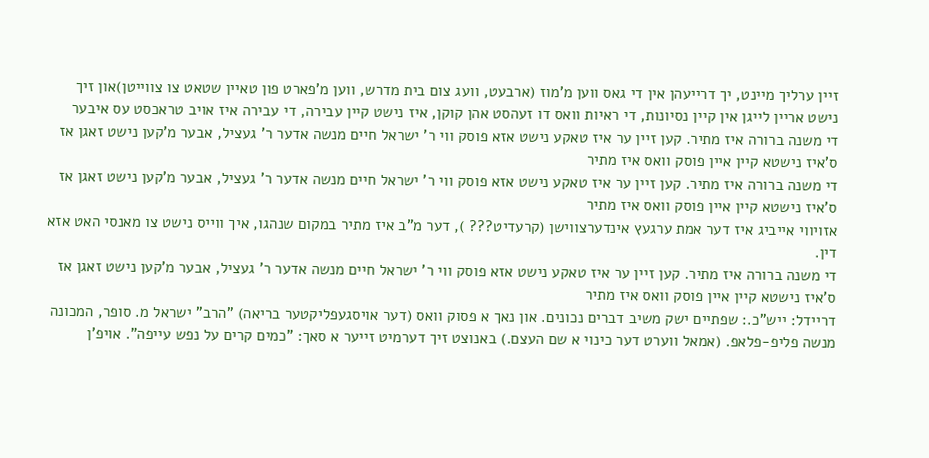זיין ערליך מיינט, יך דרייעהן אין די גאס ווען מ'מוז (ארבעט, וועג צום בית מדרש, ווען מ'פארט פון טאיין שטאט צו צווייטן)און זיך נישט אריין לייגן אין קיין נסיונות, די ראיות וואס דו זעהסט אהן קוקן, איז נישט קיין עבירה, די עבירה איז אויב טראכסט עס איבער
די משנה ברורה איז מתיר. קען זיין ער איז טאקע נישט אזא פוסק ווי ר' ישראל חיים מנשה אדער ר' געציל, אבער מ'קען נישט זאגן אז ס'איז נישטא קיין איין פוסק וואס איז מתיר
די משנה ברורה איז מתיר. קען זיין ער איז טאקע נישט אזא פוסק ווי ר' ישראל חיים מנשה אדער ר' געציל, אבער מ'קען נישט זאגן אז ס'איז נישטא קיין איין פוסק וואס איז מתיר
אזויווי אייביג איז דער אמת ערגעץ אינדערצווישן (קרעדיט??? ), דער מ"ב איז מתיר במקום שנהגו, איך ווייס נישט צו מאנסי האט אזא דין.
די משנה ברורה איז מתיר. קען זיין ער איז טאקע נישט אזא פוסק ווי ר' ישראל חיים מנשה אדער ר' געציל, אבער מ'קען נישט זאגן אז ס'איז נישטא קיין איין פוסק וואס איז מתיר
דריידל: ייש"כ.: שפתיים ישק משיב דברים נכונים. און נאך א פסוק וואס (דער אויסגעפליקטער בריאה) "הרב" ישראל מ. סופר, המכונה מנשה פליפ-פלאפ. (אמאל ווערט דער כינוי א שם העצם.) באנוצט זיך דערמיט זייער א סאך: "כמים קרים על נפש עייפה". אויפ'ן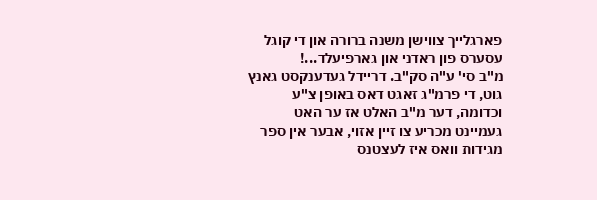פארגלייך צווישן משנה ברורה און די קוגל עסערס פון ראדני און גארפיעלד...!
מ"ב סי' ע"ה סק"ב. דריידל געדענקסט גאנץ גוט, די פרמ"ג זאגט דאס באופן צ"ע וכדומה, דער מ"ב האלט אז ער האט געמיינט מכריע צו זיין אזוי, אבער אין ספר מגידות וואס איז לעצטנס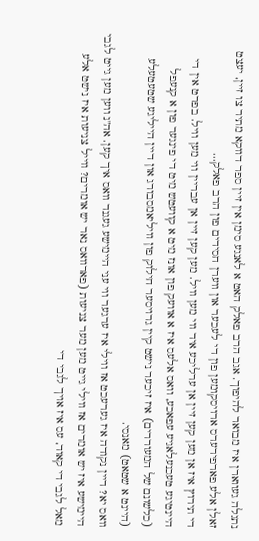נתגלה געווארן איז מבואר להיפוך. אגב הרב פאלק האט א לאנגע סימן אין זיין ספר דווקא מתיר צו זיין, יעצט זאלן אלע פארפירערס ארויסקומען פון די לעכער און ווערן חסידים פון הרב פאלק...
די תירוץ איז אן מען קען זיין אן ערליכע איד ווי מען וויל. מען קען זיין אן עבריין ווי מען וויל. בפרט אין די היינטיגע טעכנעלאגיע עפאכע, וואס אלעס איז א אוועק פון אונז מיט א קוועטש מיט די פינגער פון א קנעפל (כלשונם של המעוררים) איז זיכער נישט קיין גרויסער חילוק פון וויליאמסבורג און דיין הייליגע שטעטעלע (היינט א שטאט) מאנסי.
וואס יא? דיין נקודה איז גערעכט אז ווילי איז ערגער ווי עני היימישע געגנד וואס איך קען. אה"נ ווען מען גייט לגבי היימישע איז יש אומרים אז ווילי גייט מען מער צניעות (פארוואס נאר יש אומרים? ווייל צניעות איז נישט אלע מאל לגבי די קאוד, עס איז אויך לגבי די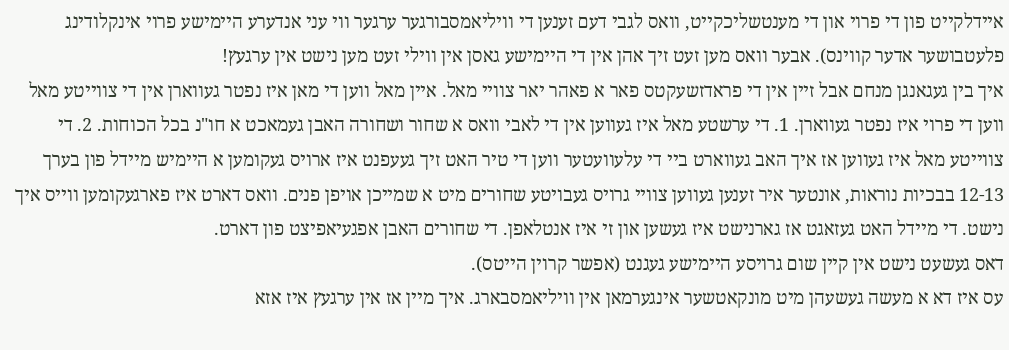איידלקייט פון די פרוי און די מענטשליכקייט, וואס לגבי דעם זענען די וויליאמסבורגער ערגער ווי עני אנדערע היימישע פרוי אינקלודינג פלעטבושער אדער קווינס). אבער וואס מען זעט זיך אהן אין די היימישע גאסן אין ווילי זעט מען נישט אין ערגעץ!
איך בין געגאנגן מנחם אבל זיין אין די פראדזשעקטס פאר א פאהר יאר צוויי מאל. איין מאל ווען די מאן איז נפטר געווארן אין די צווייטע מאל ווען די פרוי איז נפטר געווארן. 1. די ערשטע מאל איז געווען אין די לאבי וואס א שחור ושחורה האבן געמאכט א חו"נ בכל הכוחות. 2. די צווייטע מאל איז געווען אז איך האב געווארט ביי די עלעוועטער ווען די טיר האט זיך געעפנט איז ארויס געקומען א היימיש מיידל פון בערך 12-13 בבכיות נוראות, אונטער איר זענען געווען צוויי גרויס געבויטע שחורים מיט א שמייכן אויפן פנים. וואס דארט איז פארגעקומען ווייס איך נישט. די מיידל האט געזאגט אז גארנישט איז געשען און זי איז אנטלאפן. די שחורים האבן אפגעיאפיצט פון דארט.
דאס געשעט נישט אין קיין שום גרויסע היימישע געגנט (אפשר קרוין הייטס).
עס איז דא א מעשה געשעהן מיט מונקאטשער אינגערמאן אין וויליאמסבארג. איך מיין אז אין ערגעץ איז אזא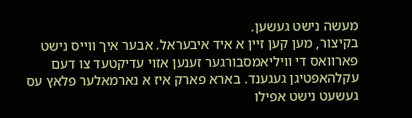מעשה נישט געשען.
בקיצור, מען קען זיין א איד איבעראל. אבער איך ווייס נישט פארוואס די וויליאמסבורגער זענען אזוי עדיקטעד צו דעם עקלהאפטיגן געגענד. בארא פארק איז א נארמאלער פלאץ עס געשעט נישט אפילו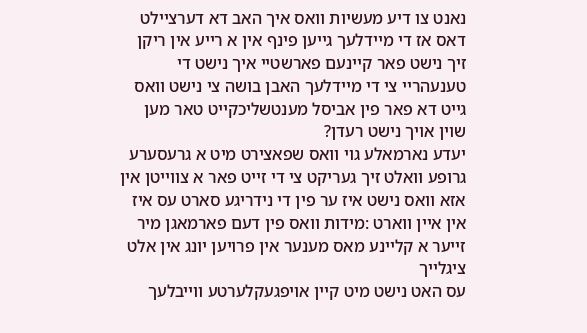נאנט צו דיע מעשיות וואס איך האב דא דערציילט
דאס אז די מיידלעך גייען פינף אין א רייע אין ריקן זיך נישט פאר קיינעם פארשטיי איך נישט די טענעהריי צי די מיידלעך האבן בושה צי נישט וואס גייט דא פאר פין אביסל מענטשליכקייט טאר מען שוין אויך נישט רעדן?
יעדע נארמאלע גוי וואס שפאצירט מיט א גרעסערע גרופע וואלט זיך געריקט צי די זייט פאר א צווייטן אין אזא וואס נישט איז ער פין די נידריגע סארט עס איז אין איין ווארט :מידות וואס פין דעם פארמאגן מיר זייער א קליינע מאס מענער אין פרויען יונג אין אלט ציגלייך
עס האט נישט מיט קיין אויפגעקלערטע ווייבלעך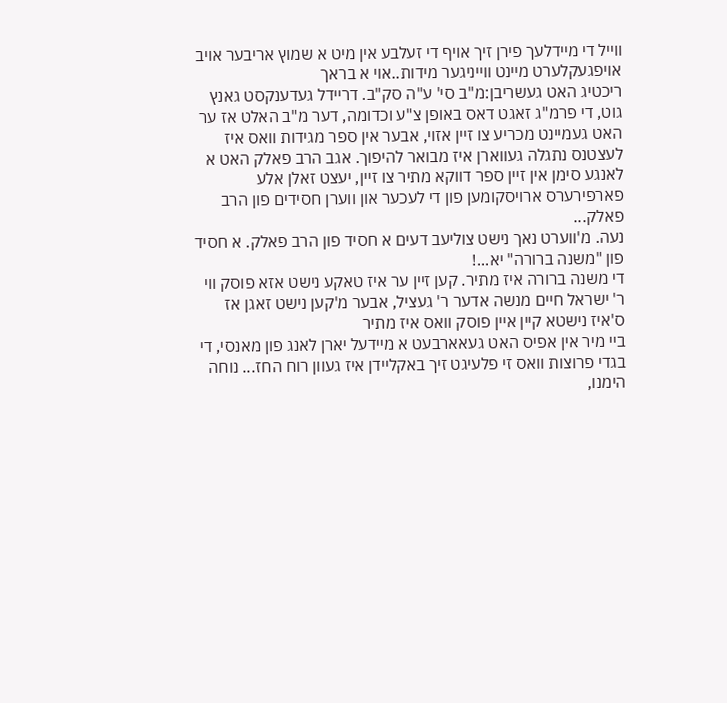ווייל די מיידלעך פירן זיך אויף די זעלבע אין מיט א שמוץ אריבער אויב אויפגעקלערט מיינט ווייניגער מידות..אוי א בראך
ריכטיג האט געשריבן:מ"ב סי' ע"ה סק"ב. דריידל געדענקסט גאנץ גוט, די פרמ"ג זאגט דאס באופן צ"ע וכדומה, דער מ"ב האלט אז ער האט געמיינט מכריע צו זיין אזוי, אבער אין ספר מגידות וואס איז לעצטנס נתגלה געווארן איז מבואר להיפוך. אגב הרב פאלק האט א לאנגע סימן אין זיין ספר דווקא מתיר צו זיין, יעצט זאלן אלע פארפירערס ארויסקומען פון די לעכער און ווערן חסידים פון הרב פאלק...
נעה. מ'ווערט נאך נישט צוליעב דעים א חסיד פון הרב פאלק. א חסיד פון "משנה ברורה" יא...!
די משנה ברורה איז מתיר. קען זיין ער איז טאקע נישט אזא פוסק ווי ר' ישראל חיים מנשה אדער ר' געציל, אבער מ'קען נישט זאגן אז ס'איז נישטא קיין איין פוסק וואס איז מתיר
ביי מיר אין אפיס האט געאארבעט א מיידעל יארן לאנג פון מאנסי, די בגדי פרוצות וואס זי פלעיגט זיך באקליידן איז געוון רוח החז... נוחה הימנו,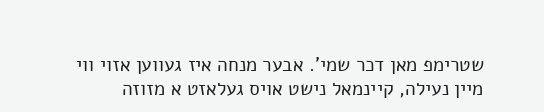שטרימפ מאן דכר שמי'. אבער מנחה איז געווען אזוי ווי מיין נעילה, קיינמאל נישט אויס געלאזט א מזוזה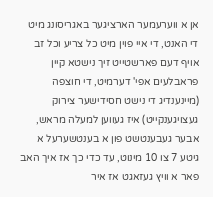אן א ווערעמער הארציגער באגריסונג מיט די האנט, די איי פוין מיט כל צריע וכל זב אויף דעם פארשטייט זיך נישטא קיין פראבלעים אפי' דערמיט, די חוצפה (מיינענדיג די נישט חסידישער צירוק געצויגענקייט) איז געווען למעלה מראש, אבער געבענטשט פון א בענטשערעל א גיטע 7 צו 10 מינוט, עד כדי כך אז איך האב פאר א וויץ געזאגט אז איר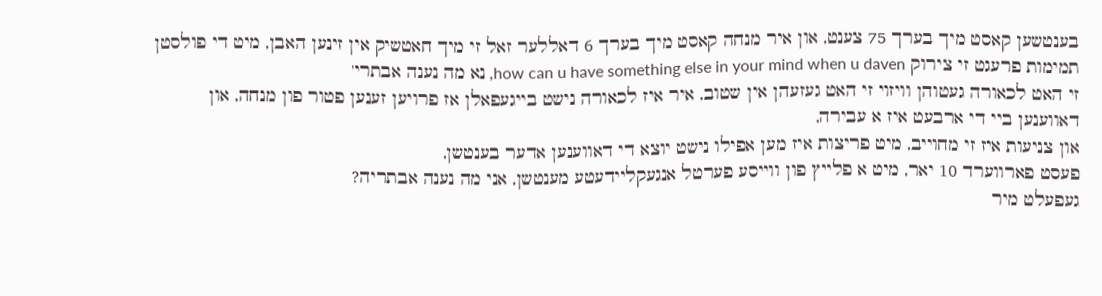בענטשען קאסט מיך בערך 75 צענט, און איר מנחה קאסט מיך בערך 6 דאללער זאל זי מיך חאטשיק אין זינען האבן, מיט די פולסטן תמימות פרעגט זי צירוק how can u have something else in your mind when u daven, נא מה נענה אבתרי'
זי האט לכאורה געטוהן וויזוי זי האט געזעהן אין שטוב, איר איז לכאורה נישט בייגעפאלן אז פרויען זענען פטור פון מנחה, און דאווענען ביי די ארבעט איז א עבירה,
און צניעות איז זי מחוייב, מיט פריצות איז מען אפילו נישט יוצא די דאווענען אדער בענטשן,
פעסט פארווערד 10 יאר, מיט א פלייץ פון ווייסע פערטל אנגעקליידעטע מענטשן, אני מה נענה אבתריה?
געפעלט מיר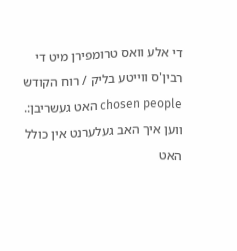די אלע וואס טרומפירן מיט די רבין'ס ווייטע בליק / רוח הקודש
chosen people האט געשריבן:.
ווען איך האב געלערנט אין כולל האט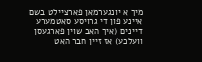מיך א יונגערמאן פארציילט בשם איינע פון די גרויסע סאטמערע דיינים (איך האב שוין פארגעסן וועלכע) אז זיין חבר האט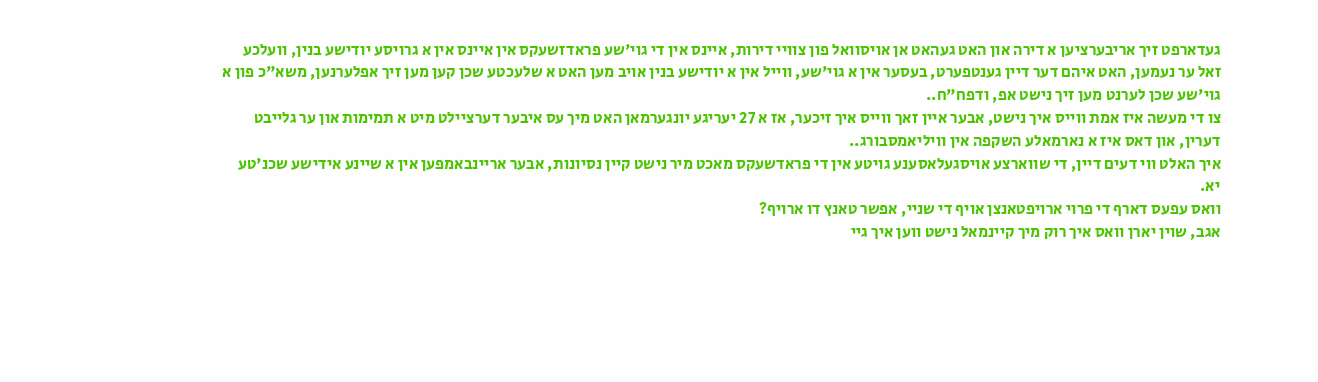געדארפט זיך אריבערציען א דירה און האט געהאט אן אויסוואל פון צוויי דירות, איינס אין די גוי'שע פראדזשעקס אין איינס אין א גרויסע יודישע בנין, וועלכע זאל ער נעמען, האט איהם דער דיין גענטפערט, בעסער אין א גוי'שע, ווייל אין א יודישע בנין אויב מען האט א שלעכטע שכן קען מען זיך אפלערנען, משא"כ פון א גוי'שע שכן לערנט מען זיך נישט אפ, ודפח"ח..
צו די מעשה איז אמת ווייס איך נישט, אבער איין זאך ווייס איך זיכער, אז א 27 יעריגע יונגערמאן האט מיך עס איבער דערציילט מיט א תמימות און ער גלייבט דערין, און דאס איז א נארמאלע השקפה אין וויליאמסבורג..
איך האלט ווי דעים דיין, די שווארצע אויסגעלאסענע גויטע אין די פראדשעקס מאכט מיר נישט קיין נסיונות, אבער אריינבאמפען אין א שיינע אידישע שכנ'טע יא.
וואס עפעס דארף די פרוי ארויפטאנצן אויף די שניי, אפשר טאנץ דו ארויף?
אגב, שוין יארן וואס איך רוק מיך קיינמאל נישט ווען איך גיי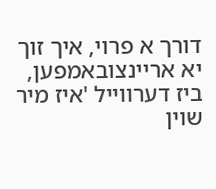דורך א פרוי, איך זוך יא אריינצובאמפען, ביז דערווייל 'איז מיר שוין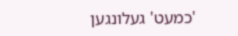'כמעט' געלונגען